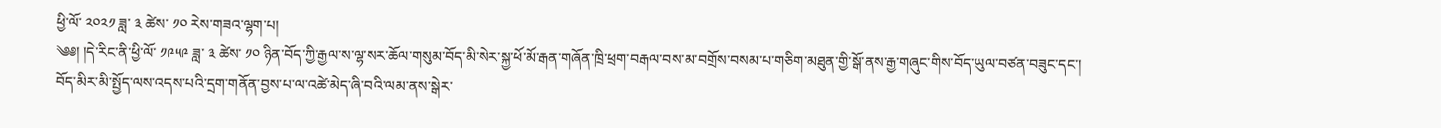ཕྱི་ལོ་ ༢༠༢༡ ཟླ་ ༣ ཚེས་ ༡༠ རེས་གཟའ་ལྷག་པ།
༄༅། །དེ་རིང་ནི་ཕྱི་ལོ་ ༡༩༥༩ ཟླ་ ༣ ཚེས་ ༡༠ ཉིན་བོད་ཀྱི་རྒྱལ་ས་ལྷ་སར་ཆོལ་གསུམ་བོད་མི་སེར་སྐྱ་ཕོ་མོ་རྒན་གཞོན་ཁྲི་ཕྲག་བརྒལ་བས་མ་བགྲོས་བསམ་པ་གཅིག་མཐུན་གྱི་སྒོ་ནས་རྒྱ་གཞུང་གིས་བོད་ཡུལ་བཙན་བཟུང་དང་། བོད་མིར་མི་སྤྱོད་ལས་འདས་པའི་དྲག་གནོན་བྱས་པ་ལ་འཚེ་མེད་ཞི་བའི་ལམ་ནས་སྒེར་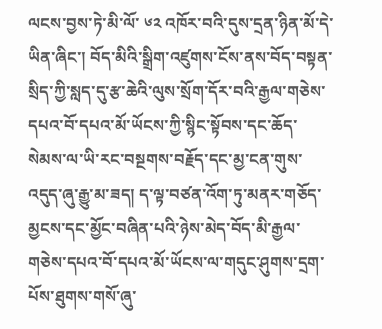ལངས་བྱས་ཏེ་མི་ལོ་ ༦༢ འཁོར་བའི་དུས་དྲན་ཉིན་མོ་དེ་ཡིན་ཞིང་། བོད་མིའི་སྒྲིག་འཛུགས་ངོས་ནས་བོད་བསྟན་སྲིད་ཀྱི་སླད་དུ་རྩ་ཆེའི་ལུས་སྲོག་དོར་བའི་རྒྱལ་གཅེས་དཔའ་བོ་དཔའ་མོ་ཡོངས་ཀྱི་སྙིང་སྟོབས་དང་ཆོད་སེམས་ལ་ཡི་རང་བསྔགས་བརྗོད་དང་མྱ་ངན་གུས་འདུད་ཞུ་རྒྱུ་མ་ཟད། ད་ལྟ་བཙན་འོག་ཏུ་མནར་གཅོད་མྱངས་དང་མྱོང་བཞིན་པའི་ཉེས་མེད་བོད་མི་རྒྱལ་གཅེས་དཔའ་བོ་དཔའ་མོ་ཡོངས་ལ་གདུང་ཤུགས་དྲག་པོས་ཐུགས་གསོ་ཞུ་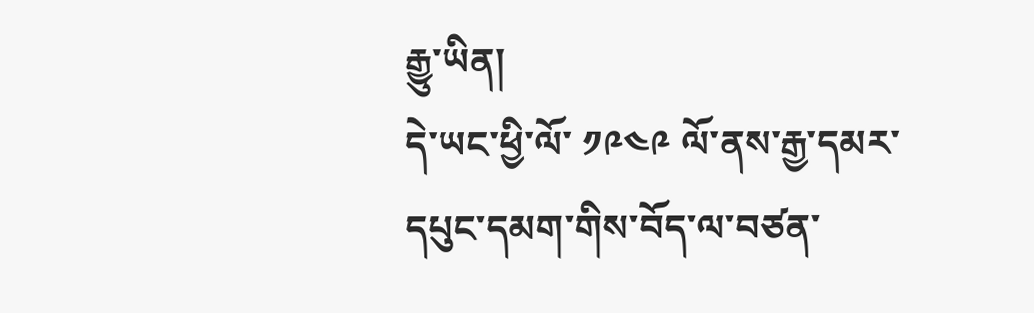རྒྱུ་ཡིན།
དེ་ཡང་ཕྱི་ལོ་ ༡༩༤༩ ལོ་ནས་རྒྱ་དམར་དཔུང་དམག་གིས་བོད་ལ་བཙན་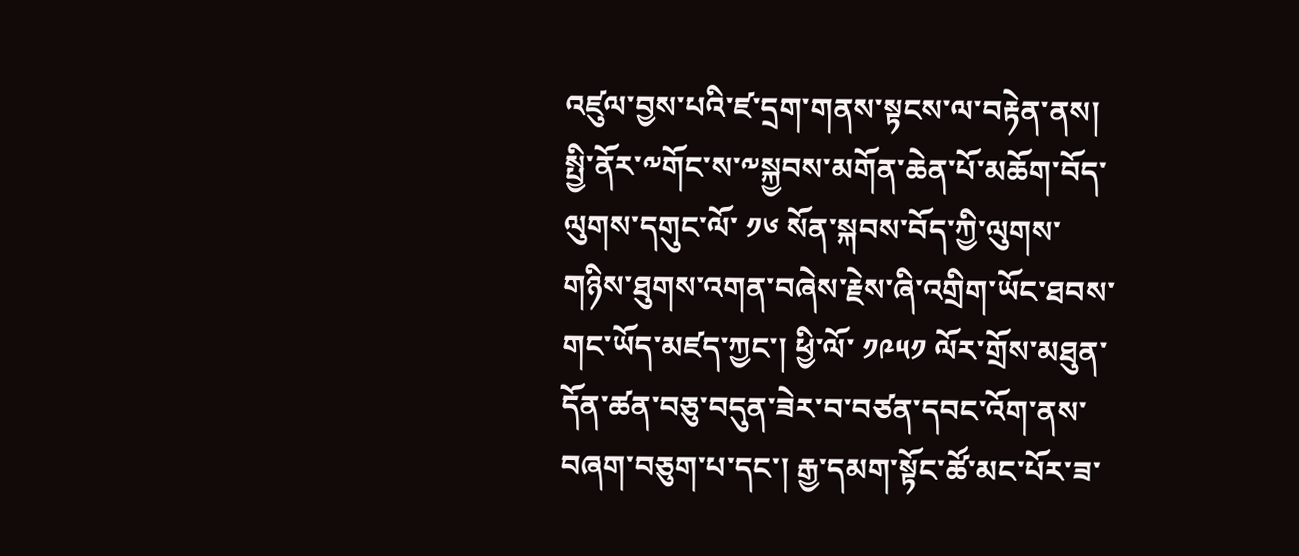འཛུལ་བྱས་པའི་ཛ་དྲག་གནས་སྟངས་ལ་བརྟེན་ནས། སྤྱི་ནོར་༸གོང་ས་༸སྐྱབས་མགོན་ཆེན་པོ་མཆོག་བོད་ལུགས་དགུང་ལོ་ ༡༦ སོན་སྐབས་བོད་ཀྱི་ལུགས་གཉིས་ཐུགས་འགན་བཞེས་རྗེས་ཞི་འགྲིག་ཡོང་ཐབས་གང་ཡོད་མཛད་ཀྱང་། ཕྱི་ལོ་ ༡༩༥༡ ལོར་གྲོས་མཐུན་དོན་ཚན་བཅུ་བདུན་ཟེར་བ་བཙན་དབང་འོག་ནས་བཞག་བཅུག་པ་དང་། རྒྱ་དམག་སྟོང་ཚོ་མང་པོར་ཟ་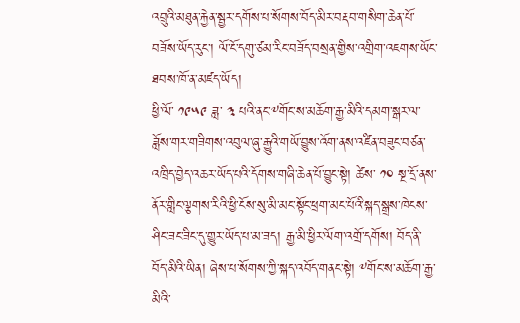འབྲུའི་མཐུན་རྐྱེན་སྦྱར་དགོས་པ་སོགས་བོད་མིར་བརྡབ་གསིག་ཆེན་པོ་བཟོས་ཡོད་རུང་། ལོ་ངོ་དགུ་ཙམ་རིང་བཟོད་བསྲན་གྱིས་འགྲིག་འཇགས་ཡོང་ཐབས་ཁོ་ན་མཛད་ཡོད།
ཕྱི་ལོ་ ༡༩༥༩ ཟླ་ ༣ པའི་ནང་༸གོང་ས་མཆོག་རྒྱ་མིའི་དམག་སྒར་ལ་ཟློས་གར་གཟིགས་འབུལ་ཞུ་རྒྱུའི་གཡོ་བྱུས་འོག་ནས་འཛིན་བཟུང་བཙན་འཁྲིད་བྱེད་འཆར་ཡོད་པའི་དོགས་གཞི་ཆེན་པོ་བྱུང་སྟེ། ཚེས་ ༡༠ སྔ་དྲོ་ནས་ནོར་གླིང་ལྕགས་རིའི་ཕྱི་ངོས་སུ་མི་མང་སྟོང་ཕྲག་མང་པོའི་སྐད་སྒྲས་ཁེངས་ཤིང་ཟང་ཟིང་དུ་གྱུར་ཡོད་པ་མ་ཟད། རྒྱ་མི་ཕྱིར་ལོག་འགྲོ་དགོས། བོད་ནི་བོད་མིའི་ཡིན། ཞེས་པ་སོགས་ཀྱི་སྐད་འབོད་གནང་སྟེ། ༸གོང་ས་མཆོག་རྒྱ་མིའི་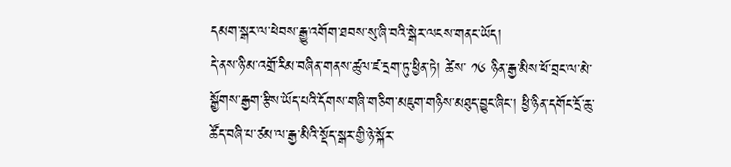དམག་སྒར་ལ་ཕེབས་རྒྱུ་འགོག་ཐབས་སུ་ཞི་བའི་སྒེར་ལངས་གནང་ཡོད།
དེ་ནས་ཉི་མ་འགྲོ་རིམ་བཞིན་གནས་ཚུལ་ཛ་དྲག་ཏུ་ཕྱིན་ཏེ། ཚེས་ ༡༦ ཉིན་རྒྱ་མིས་ཕོ་བྲང་ལ་མེ་སྒྱོགས་རྒྱག་རྩིས་ཡོད་པའི་དོགས་གཞི་གཅིག་མཇུག་གཉིས་མཐུད་བྱུང་ཞིང་། ཕྱི་ཉིན་དགོང་དྲོ་ཆུ་ཚོད་བཞི་པ་ཙམ་ལ་རྒྱ་མིའི་སྡོད་སྒར་གྱི་ཉེ་སྐོར་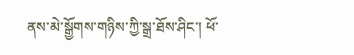ནས་མེ་སྒྱོགས་གཉིས་ཀྱི་སྒྲ་ཐོས་ཤིང་། ཕོ་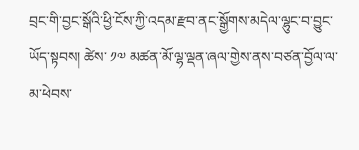བྲང་གི་བྱང་སྒོའི་ཕྱི་ངོས་ཀྱི་འདམ་རྫབ་ནང་སྒྱོགས་མདེལ་ལྷུང་བ་བྱུང་ཡོད་སྟབས། ཚེས་ ༡༧ མཚན་མོ་ལྷ་ལྡན་ཞལ་གྱེས་ནས་བཙན་བྱོལ་ལ་མ་ཕེབས་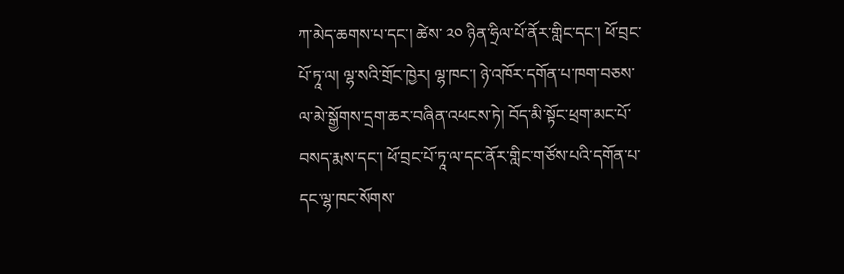ཀ་མེད་ཆགས་པ་དང་། ཚེས་ ༢༠ ཉིན་ཧྲིལ་པོ་ནོར་གླིང་དང་། ཕོ་བྲང་པོ་ཏཱ་ལ། ལྷ་སའི་གྲོང་ཁྱེར། ལྷ་ཁང་། ཉེ་འཁོར་དགོན་པ་ཁག་བཅས་ལ་མེ་སྒྱོགས་དྲག་ཆར་བཞིན་འཕངས་ཏེ། བོད་མི་སྟོང་ཕྲག་མང་པོ་བསད་རྨས་དང་། ཕོ་བྲང་པོ་ཏཱ་ལ་དང་ནོར་གླིང་གཙོས་པའི་དགོན་པ་དང་ལྷ་ཁང་སོགས་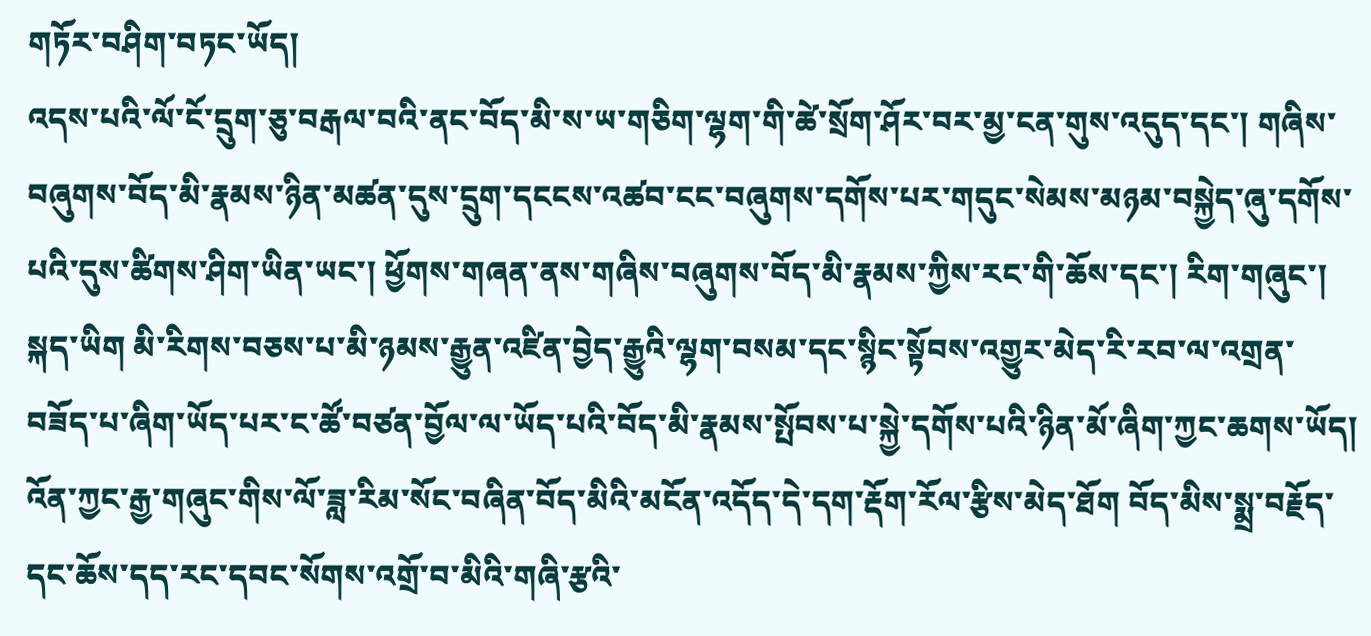གཏོར་བཤིག་བཏང་ཡོད།
འདས་པའི་ལོ་ངོ་དྲུག་ཅུ་བརྒལ་བའི་ནང་བོད་མི་ས་ཡ་གཅིག་ལྷག་གི་ཚེ་སྲོག་ཤོར་བར་མྱ་ངན་གུས་འདུད་དང་། གཞིས་བཞུགས་བོད་མི་རྣམས་ཉིན་མཚན་དུས་དྲུག་དངངས་འཚབ་ངང་བཞུགས་དགོས་པར་གདུང་སེམས་མཉམ་བསྐྱེད་ཞུ་དགོས་པའི་དུས་ཚིགས་ཤིག་ཡིན་ཡང་། ཕྱོགས་གཞན་ནས་གཞིས་བཞུགས་བོད་མི་རྣམས་ཀྱིས་རང་གི་ཆོས་དང་། རིག་གཞུང་། སྐད་ཡིག མི་རིགས་བཅས་པ་མི་ཉམས་རྒྱུན་འཛིན་བྱེད་རྒྱུའི་ལྷག་བསམ་དང་སྙིང་སྟོབས་འགྱུར་མེད་རི་རབ་ལ་འགྲན་བཟོད་པ་ཞིག་ཡོད་པར་ང་ཚོ་བཙན་བྱོལ་ལ་ཡོད་པའི་བོད་མི་རྣམས་སྤོབས་པ་སྐྱེ་དགོས་པའི་ཉིན་མོ་ཞིག་ཀྱང་ཆགས་ཡོད།
འོན་ཀྱང་རྒྱ་གཞུང་གིས་ལོ་ཟླ་རིམ་སོང་བཞིན་བོད་མིའི་མངོན་འདོད་དེ་དག་རྡོག་རོལ་རྩིས་མེད་ཐོག བོད་མིས་སྨྲ་བརྗོད་དང་ཆོས་དད་རང་དབང་སོགས་འགྲོ་བ་མིའི་གཞི་རྩའི་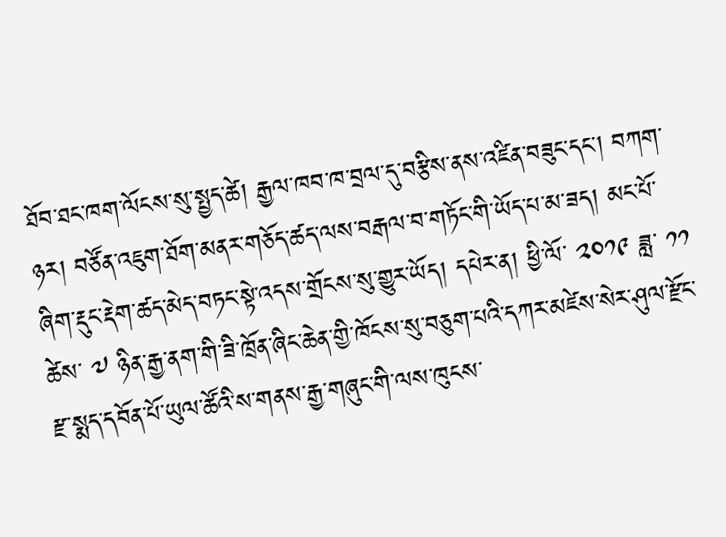ཐོབ་ཐང་ཁག་ལོངས་སུ་སྤྱད་ཚེ། རྒྱལ་ཁབ་ཁ་བྲལ་དུ་བརྩིས་ནས་འཛིན་བཟུང་དང་། བཀག་ཉར། བཙོན་འཇུག་ཐོག་མནར་གཅོད་ཚད་ལས་བརྒལ་བ་གཏོང་གི་ཡོད་པ་མ་ཟད། མང་པོ་ཞིག་རྡུང་རྡེག་ཚད་མེད་བཏང་སྟེ་འདས་གྲོངས་སུ་གྱུར་ཡོད། དཔེར་ན། ཕྱི་ལོ་ ༢༠༡༩ ཟླ་ ༡༡ ཚེས་ ༧ ཉིན་རྒྱ་ནག་གི་ཟི་ཁྲོན་ཞིང་ཆེན་གྱི་ཁོངས་སུ་བཅུག་པའི་དཀར་མཛེས་སེར་ཤུལ་རྫོང་རྫ་སྨད་དབོན་པོ་ཡུལ་ཚོའི་ས་གནས་རྒྱ་གཞུང་གི་ལས་ཁུངས་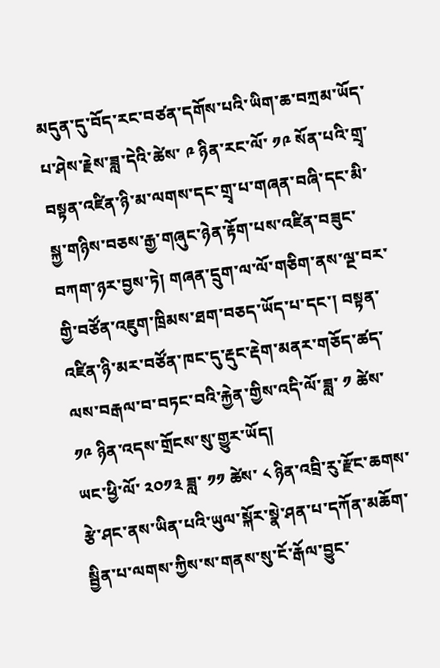མདུན་དུ་བོད་རང་བཙན་དགོས་པའི་ཡིག་ཆ་བཀྲམ་ཡོད་པ་ཤེས་རྗེས་ཟླ་དེའི་ཚེས་ ༩ ཉིན་རང་ལོ་ ༡༩ སོན་པའི་གྲྭ་བསྟན་འཛིན་ཉི་མ་ལགས་དང་གྲྭ་པ་གཞན་བཞི་དང་མི་སྐྱ་གཉིས་བཅས་རྒྱ་གཞུང་ཉེན་རྟོག་པས་འཛིན་བཟུང་བཀག་ཉར་བྱས་ཏེ། གཞན་དྲུག་ལ་ལོ་གཅིག་ནས་ལྔ་བར་གྱི་བཙོན་འཇུག་ཁྲིམས་ཐག་བཅད་ཡོད་པ་དང་། བསྟན་འཛིན་ཉི་མར་བཙོན་ཁང་དུ་རྡུང་རྡེག་མནར་གཅོད་ཚད་ལས་བརྒལ་བ་བཏང་བའི་རྐྱེན་གྱིས་འདི་ལོ་ཟླ་ ༡ ཚེས་ ༡༩ ཉིན་འདས་གྲོངས་སུ་གྱུར་ཡོད།
ཡང་ཕྱི་ལོ་ ༢༠༡༣ ཟླ་ ༡༡ ཚེས་ ༨ ཉིན་འབྲི་རུ་རྫོང་ཆགས་རྩེ་ཤང་ནས་ཡིན་པའི་ཡུལ་སྐོར་སྣེ་ཤན་པ་དཀོན་མཆོག་སྦྱིན་པ་ལགས་ཀྱིས་ས་གནས་སུ་ངོ་རྒོལ་བྱུང་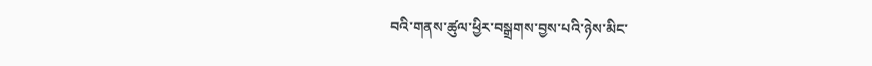བའི་གནས་ཚུལ་ཕྱིར་བསྒྲགས་བྱས་པའི་ཉེས་མིང་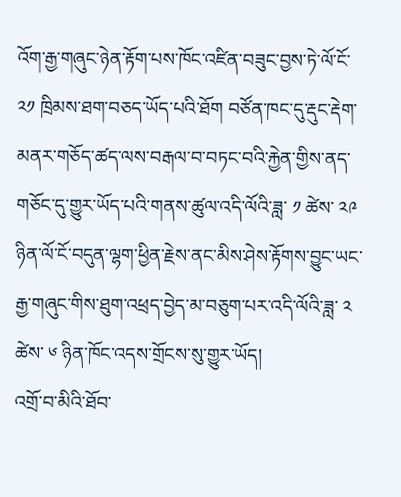འོག་རྒྱ་གཞུང་ཉེན་རྟོག་པས་ཁོང་འཛིན་བཟུང་བྱས་ཏེ་ལོ་ངོ་ ༢༡ ཁྲིམས་ཐག་བཅད་ཡོད་པའི་ཐོག བཙོན་ཁང་དུ་རྡུང་རྡེག་མནར་གཅོད་ཚད་ལས་བརྒལ་བ་བཏང་བའི་རྐྱེན་གྱིས་ནད་གཅོང་དུ་གྱུར་ཡོད་པའི་གནས་ཚུལ་འདི་ལོའི་ཟླ་ ༡ ཚེས་ ༢༩ ཉིན་ལོ་ངོ་བདུན་ལྷག་ཕྱིན་རྗེས་ནང་མིས་ཤེས་རྟོགས་བྱུང་ཡང་རྒྱ་གཞུང་གིས་ཐུག་འཕྲད་བྱེད་མ་བཅུག་པར་འདི་ལོའི་ཟླ་ ༢ ཚེས་ ༦ ཉིན་ཁོང་འདས་གྲོངས་སུ་གྱུར་ཡོད།
འགྲོ་བ་མིའི་ཐོབ་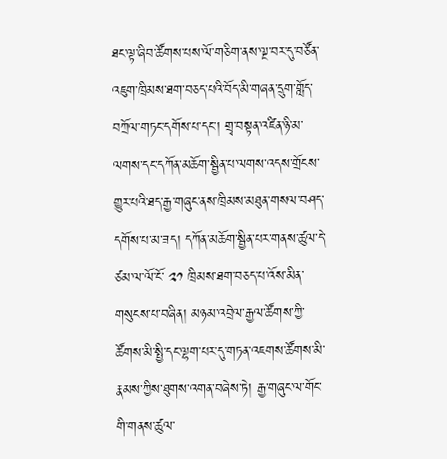ཐང་ལྟ་ཞིབ་ཚོགས་པས་ལོ་གཅིག་ནས་ལྔ་བར་དུ་བཙོན་འཇུག་ཁྲིམས་ཐག་བཅད་པའི་བོད་མི་གཞན་དྲུག་གློད་བཀྲོལ་གཏང་དགོས་པ་དང་། གྲྭ་བསྟན་འཛིན་ཉི་མ་ལགས་དང་དཀོན་མཆོག་སྦྱིན་པ་ལགས་འདས་གྲོངས་གྱུར་པའི་ཐད་རྒྱ་གཞུང་ནས་ཁྲིམས་མཐུན་གསལ་བཤད་དགོས་པ་མ་ཟད། དཀོན་མཆོག་སྦྱིན་པར་གནས་ཚུལ་དེ་ཙམ་ལ་ལོ་ངོ་ ༢༡ ཁྲིམས་ཐག་བཅད་པ་འོས་མིན་གསུངས་པ་བཞིན། མཉམ་འབྲེལ་རྒྱལ་ཚོགས་ཀྱི་ཚོགས་མི་སྤྱི་དང་ལྷག་པར་དུ་གཏན་འཇགས་ཚོགས་མི་རྣམས་ཀྱིས་ཐུགས་འགན་བཞེས་ཏེ། རྒྱ་གཞུང་ལ་གོང་གི་གནས་ཚུལ་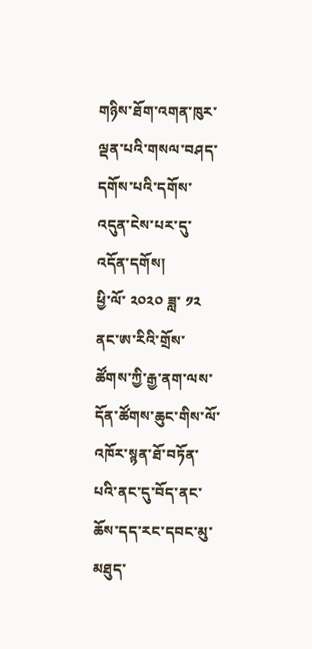གཉིས་ཐོག་འགན་ཁུར་ལྡན་པའི་གསལ་བཤད་དགོས་པའི་དགོས་འདུན་ངེས་པར་དུ་འདོན་དགོས།
ཕྱི་ལོ་ ༢༠༢༠ ཟླ་ ༡༢ ནང་ཨ་རིའི་གྲོས་ཚོགས་ཀྱི་རྒྱ་ནག་ལས་དོན་ཚོགས་ཆུང་གིས་ལོ་འཁོར་སྙན་ཐོ་བཏོན་པའི་ནང་དུ་བོད་ནང་ཆོས་དད་རང་དབང་མུ་མཐུད་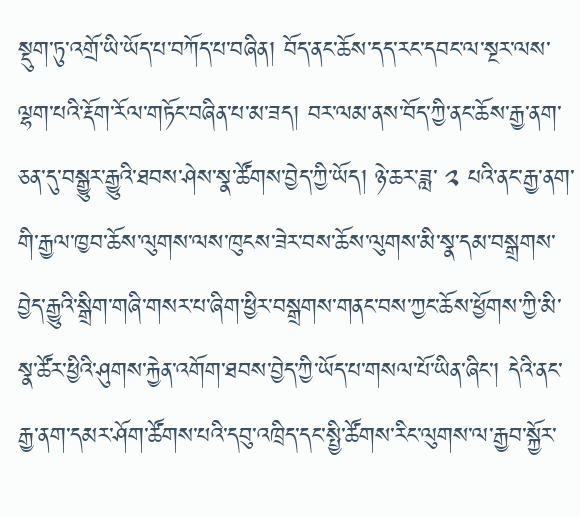སྡུག་ཏུ་འགྲོ་ཡི་ཡོད་པ་བཀོད་པ་བཞིན། བོད་ནང་ཆོས་དད་རང་དབང་ལ་སྔར་ལས་ལྷག་པའི་རྡོག་རོལ་གཏོང་བཞིན་པ་མ་ཟད། བར་ལམ་ནས་བོད་ཀྱི་ནང་ཆོས་རྒྱ་ནག་ཅན་དུ་བསྒྱུར་རྒྱུའི་ཐབས་ཤེས་སྣ་ཚོགས་བྱེད་ཀྱི་ཡོད། ཉེ་ཆར་ཟླ་ ༢ པའི་ནང་རྒྱ་ནག་གི་རྒྱལ་ཁྱབ་ཆོས་ལུགས་ལས་ཁུངས་ཟེར་བས་ཆོས་ལུགས་མི་སྣ་དམ་བསྒྲགས་བྱེད་རྒྱུའི་སྒྲིག་གཞི་གསར་པ་ཞིག་ཕྱིར་བསྒྲགས་གནང་བས་ཀྱང་ཆོས་ཕྱོགས་ཀྱི་མི་སྣ་ཚོར་ཕྱིའི་ཤུགས་རྐྱེན་འགོག་ཐབས་བྱེད་ཀྱི་ཡོད་པ་གསལ་པོ་ཡིན་ཞིང་། དེའི་ནང་རྒྱ་ནག་དམར་ཤོག་ཚོགས་པའི་དབུ་འཁྲིད་དང་སྤྱི་ཚོགས་རིང་ལུགས་ལ་རྒྱབ་སྐྱོར་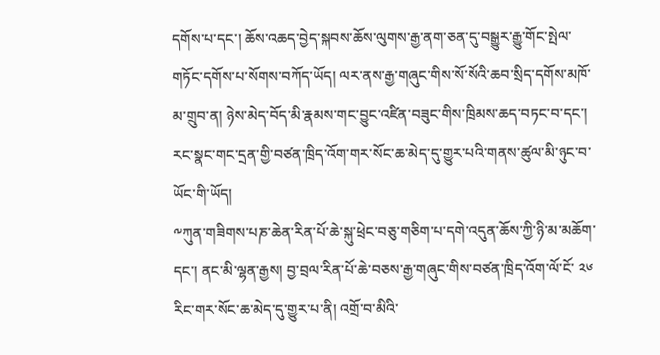དགོས་པ་དང་། ཆོས་འཆད་བྱེད་སྐབས་ཆོས་ལུགས་རྒྱ་ནག་ཅན་དུ་བསྒྱུར་རྒྱུ་གོང་སྤེལ་གཏོང་དགོས་པ་སོགས་བཀོད་ཡོད། ལར་ནས་རྒྱ་གཞུང་གིས་སོ་སོའི་ཆབ་སྲིད་དགོས་མཁོ་མ་གྲུབ་ན། ཉེས་མེད་བོད་མི་རྣམས་གང་བྱུང་འཛིན་བཟུང་གིས་ཁྲིམས་ཆད་བཏང་བ་དང་། རང་སྣང་གང་དྲན་གྱི་བཙན་ཁྲིད་འོག་གར་སོང་ཆ་མེད་དུ་གྱུར་པའི་གནས་ཚུལ་མི་ཉུང་བ་ཡོང་གི་ཡོད།
༸ཀུན་གཟིགས་པཎ་ཆེན་རིན་པོ་ཆེ་སྐུ་ཕྲེང་བཅུ་གཅིག་པ་དགེ་འདུན་ཆོས་ཀྱི་ཉི་མ་མཆོག་དང་། ནང་མི་ལྷན་རྒྱས། བྱ་བྲལ་རིན་པོ་ཆེ་བཅས་རྒྱ་གཞུང་གིས་བཙན་ཁྲིད་འོག་ལོ་ངོ་ ༢༦ རིང་གར་སོང་ཆ་མེད་དུ་གྱུར་པ་ནི། འགྲོ་བ་མིའི་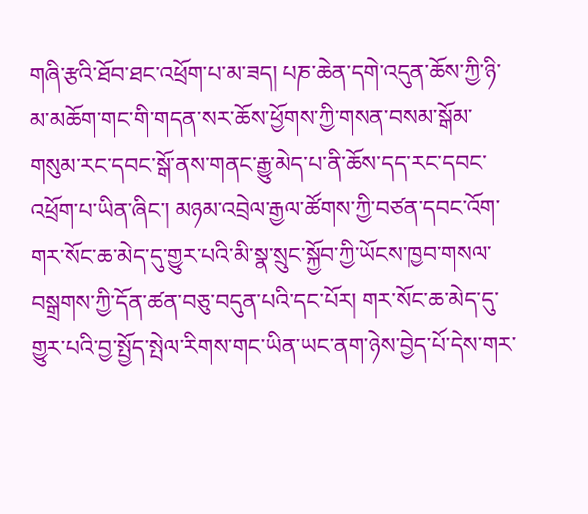གཞི་རྩའི་ཐོབ་ཐང་འཕྲོག་པ་མ་ཟད། པཎ་ཆེན་དགེ་འདུན་ཆོས་ཀྱི་ཉི་མ་མཆོག་གང་གི་གདན་སར་ཆོས་ཕྱོགས་ཀྱི་གསན་བསམ་སྒོམ་གསུམ་རང་དབང་སྒོ་ནས་གནང་རྒྱུ་མེད་པ་ནི་ཆོས་དད་རང་དབང་འཕྲོག་པ་ཡིན་ཞིང་། མཉམ་འབྲེལ་རྒྱལ་ཚོགས་ཀྱི་བཙན་དབང་འོག་གར་སོང་ཆ་མེད་དུ་གྱུར་པའི་མི་སྣ་སྲུང་སྐྱོབ་ཀྱི་ཡོངས་ཁྱབ་གསལ་བསྒྲགས་ཀྱི་དོན་ཚན་བཅུ་བདུན་པའི་དང་པོར། གར་སོང་ཆ་མེད་དུ་གྱུར་པའི་བྱ་སྤྱོད་སྤེལ་རིགས་གང་ཡིན་ཡང་ནག་ཉེས་བྱེད་པོ་དེས་གར་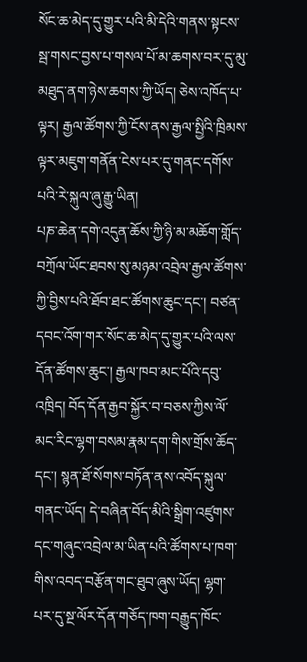སོང་ཆ་མེད་དུ་གྱུར་པའི་མི་དེའི་གནས་སྟངས་སྦ་གསང་བྱས་པ་གསལ་པོ་མ་ཆགས་བར་དུ་མུ་མཐུད་ནག་ཉེས་ཆགས་ཀྱི་ཡོད། ཅེས་འཁོད་པ་ལྟར། རྒྱལ་ཚོགས་ཀྱི་ངོས་ནས་རྒྱལ་སྤྱིའི་ཁྲིམས་ལྟར་མཇུག་གནོན་ངེས་པར་དུ་གནང་དགོས་པའི་རེ་སྐུལ་ཞུ་རྒྱུ་ཡིན།
པཎ་ཆེན་དགེ་འདུན་ཆོས་ཀྱི་ཉི་མ་མཆོག་གློད་བཀྲོལ་ཡོང་ཐབས་སུ་མཉམ་འབྲེལ་རྒྱལ་ཚོགས་ཀྱི་བྱིས་པའི་ཐོབ་ཐང་ཚོགས་ཆུང་དང་། བཙན་དབང་འོག་གར་སོང་ཆ་མེད་དུ་གྱུར་པའི་ལས་དོན་ཚོགས་ཆུང་། རྒྱལ་ཁབ་མང་པོའི་དབུ་འཁྲིད། བོད་དོན་རྒྱབ་སྐྱོར་བ་བཅས་ཀྱིས་ལོ་མང་རིང་ལྷག་བསམ་རྣམ་དག་གིས་གྲོས་ཆོད་དང་། སྙན་ཐོ་སོགས་བཏོན་ནས་འབོད་སྐུལ་གནང་ཡོད། དེ་བཞིན་བོད་མིའི་སྒྲིག་འཛུགས་དང་གཞུང་འབྲེལ་མ་ཡིན་པའི་ཚོགས་པ་ཁག་གིས་འབད་བརྩོན་གང་ཐུབ་ཞུས་ཡོད། ལྷག་པར་དུ་སྔ་ལོར་དོན་གཅོད་ཁག་བརྒྱུད་ཁོང་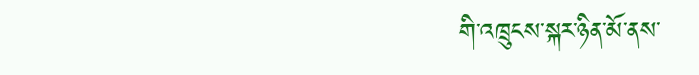གི་འཁྲུངས་སྐར་ཉིན་མོ་ནས་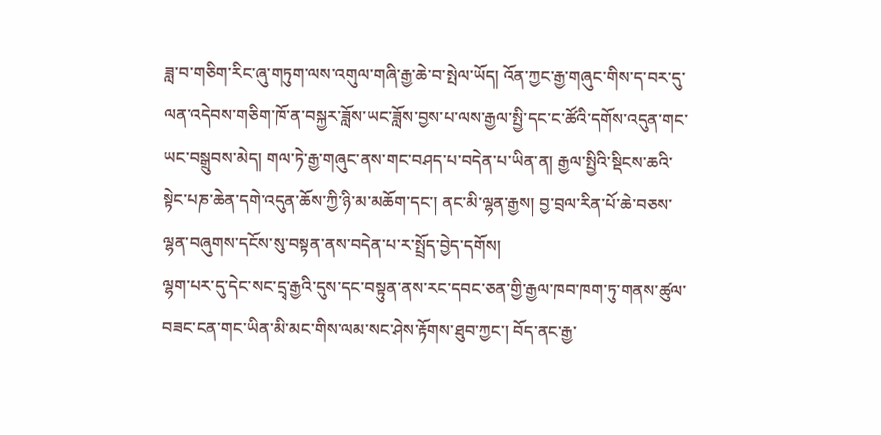ཟླ་བ་གཅིག་རིང་ཞུ་གཏུག་ལས་འགུལ་གཞི་རྒྱ་ཆེ་བ་སྤེལ་ཡོད། འོན་ཀྱང་རྒྱ་གཞུང་གིས་ད་བར་དུ་ལན་འདེབས་གཅིག་ཁོ་ན་བསྐྱར་ཟློས་ཡང་ཟློས་བྱས་པ་ལས་རྒྱལ་སྤྱི་དང་ང་ཚོའི་དགོས་འདུན་གང་ཡང་བསྒྲུབས་མེད། གལ་ཏེ་རྒྱ་གཞུང་ནས་གང་བཤད་པ་བདེན་པ་ཡིན་ན། རྒྱལ་སྤྱིའི་སྡིངས་ཆའི་སྟེང་པཎ་ཆེན་དགེ་འདུན་ཆོས་ཀྱི་ཉི་མ་མཆོག་དང་། ནང་མི་ལྷན་རྒྱས། བྱ་བྲལ་རིན་པོ་ཆེ་བཅས་ལྷན་བཞུགས་དངོས་སུ་བསྟན་ནས་བདེན་པ་ར་སྤྲོད་བྱེད་དགོས།
ལྷག་པར་དུ་དེང་སང་དྲྭ་རྒྱའི་དུས་དང་བསྟུན་ནས་རང་དབང་ཅན་གྱི་རྒྱལ་ཁབ་ཁག་ཏུ་གནས་ཚུལ་བཟང་ངན་གང་ཡིན་མི་མང་གིས་ལམ་སང་ཤེས་རྟོགས་ཐུབ་ཀྱང་། བོད་ནང་རྒྱ་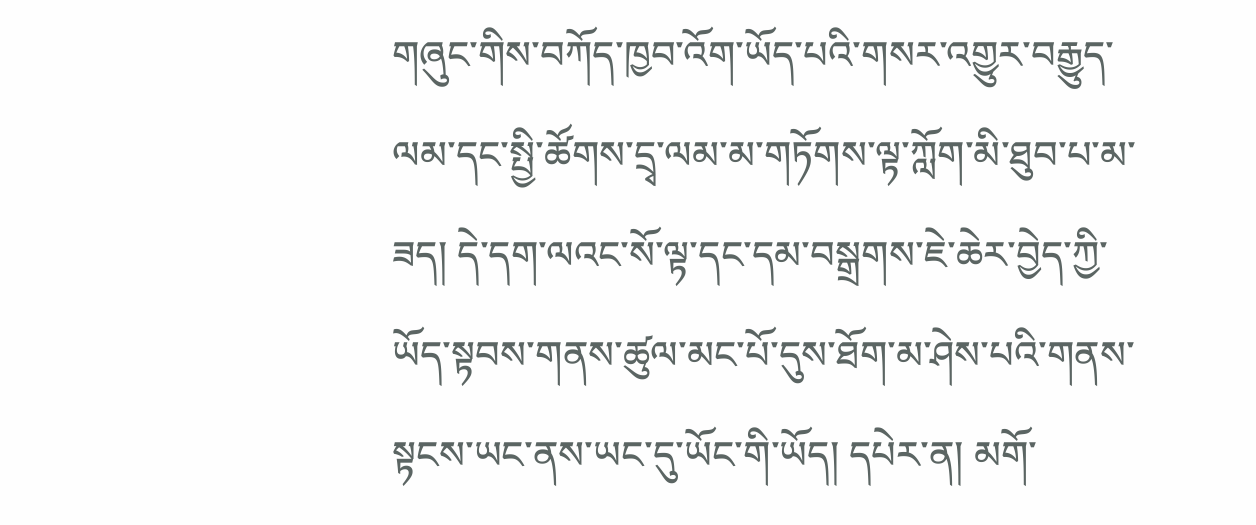གཞུང་གིས་བཀོད་ཁྱབ་འོག་ཡོད་པའི་གསར་འགྱུར་བརྒྱུད་ལམ་དང་སྤྱི་ཚོགས་དྲྭ་ལམ་མ་གཏོགས་ལྟ་ཀློག་མི་ཐུབ་པ་མ་ཟད། དེ་དག་ལའང་སོ་ལྟ་དང་དམ་བསྒྲགས་ཇེ་ཆེར་བྱེད་ཀྱི་ཡོད་སྟབས་གནས་ཚུལ་མང་པོ་དུས་ཐོག་མ་ཤེས་པའི་གནས་སྟངས་ཡང་ནས་ཡང་དུ་ཡོང་གི་ཡོད། དཔེར་ན། མགོ་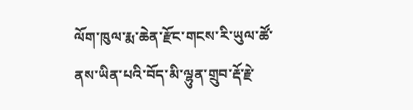ལོག་ཁུལ་རྨ་ཆེན་རྫོང་གངས་རི་ཡུལ་ཚོ་ནས་ཡིན་པའི་བོད་མི་ལྷུན་གྲུབ་རྡོ་རྗེ་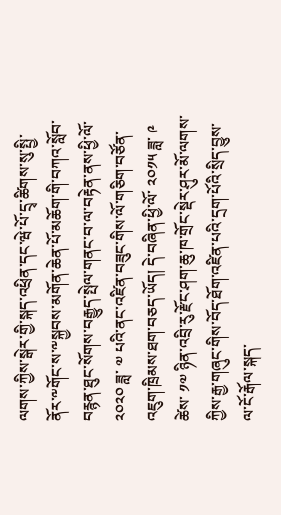ལགས་ཀྱིས་སྒེར་གྱི་སྐད་འཕྲིན་དང་ཝེ་པོ་དྲྭ་ཚིགས་སུ་སྤྱི་ནོར་༸གོང་ས་༸སྐྱབས་མགོན་ཆེན་པོ་མཆོག་གི་བཀའ་སློབ་བརྙན་ཐུང་སོགས་བརྒྱུད་སྤེལ་གནང་བ་ལ་བརྟེན་ནས་ཕྱི་ལོ་ ༢༠༢༠ ཟླ་ ༧ པའི་ནང་འཛིན་བཟུང་གིས་ལོ་གཅིག་བཙོན་འཇུག་ཁྲིམས་ཐག་བཅད་ཡོད། དེ་བཞིན་ཕྱི་ལོ་ ༢༠༡༥ ཟླ་ ༩ ཚེས་ ༡༧ ཉིན་འབྲི་རུ་རྫོང་ཤག་ཆུ་ཁ་གྲོང་སྡེར་ཤུར་མོ་ལགས་ཀྱིས་རྒྱ་གཞུང་གིས་བོད་ཐོག་འཛིན་པའི་དྲག་པོའི་སྲིད་བྱུས་ལ་ངོ་རྒོལ་སྐད་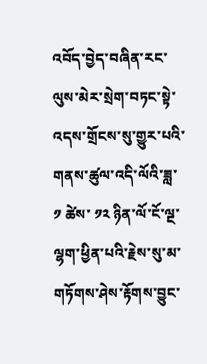འབོད་བྱེད་བཞིན་རང་ལུས་མེར་སྲེག་བཏང་སྟེ་འདས་གྲོངས་སུ་གྱུར་པའི་གནས་ཚུལ་འདི་ལོའི་ཟླ་ ༡ ཚེས་ ༡༢ ཉིན་ལོ་ངོ་ལྔ་ལྷག་ཕྱིན་པའི་རྗེས་སུ་མ་གཏོགས་ཤེས་རྟོགས་བྱུང་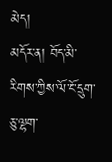མེད།
མདོར་ན། བོད་མི་རིགས་ཀྱིས་ལོ་ངོ་དྲུག་ཅུ་ལྷག་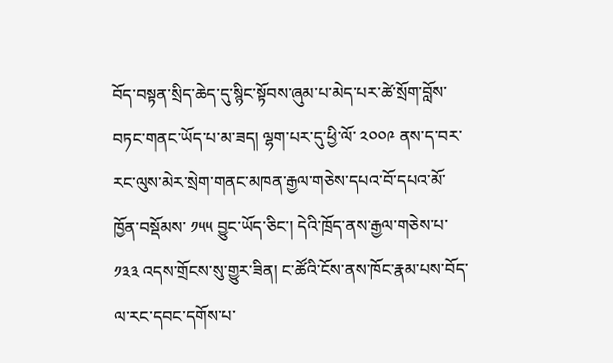བོད་བསྟན་སྲིད་ཆེད་དུ་སྙིང་སྟོབས་ཞུམ་པ་མེད་པར་ཚེ་སྲོག་བློས་བཏང་གནང་ཡོད་པ་མ་ཟད། ལྷག་པར་དུ་ཕྱི་ལོ་ ༢༠༠༩ ནས་ད་བར་རང་ལུས་མེར་སྲེག་གནང་མཁན་རྒྱལ་གཅེས་དཔའ་བོ་དཔའ་མོ་ཁྱོན་བསྡོམས་ ༡༥༥ བྱུང་ཡོད་ཅིང་། དེའི་ཁྲོད་ནས་རྒྱལ་གཅེས་པ་ ༡༣༣ འདས་གྲོངས་སུ་གྱུར་ཟིན། ང་ཚོའི་ངོས་ནས་ཁོང་རྣམ་པས་བོད་ལ་རང་དབང་དགོས་པ་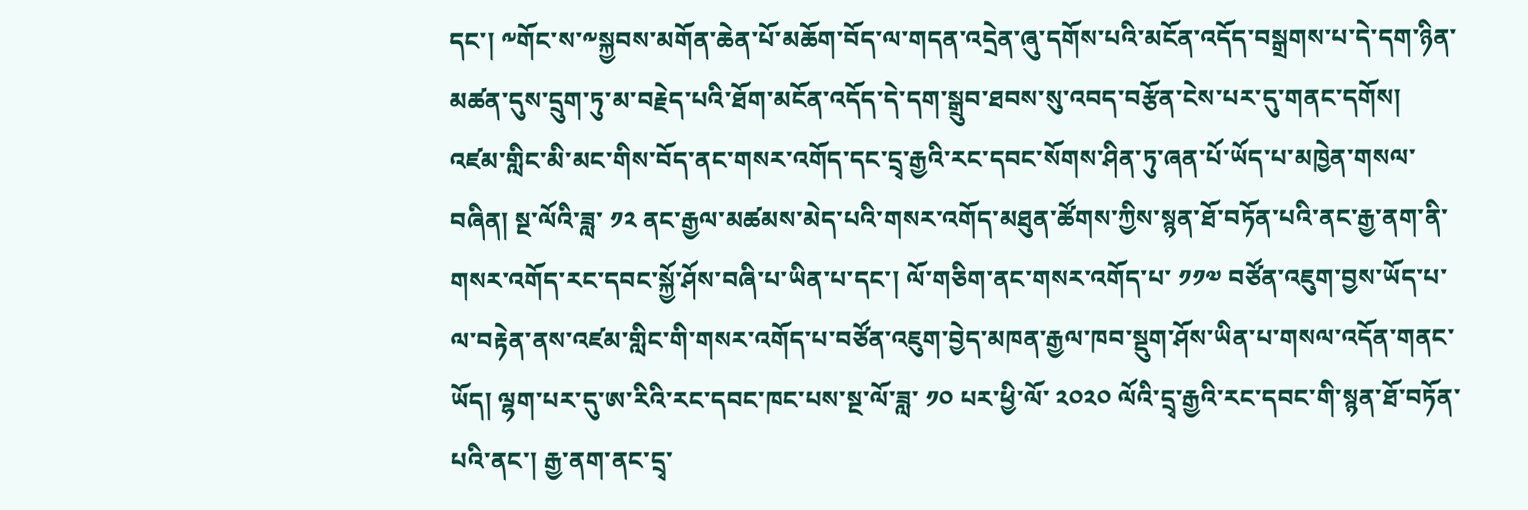དང་། ༸གོང་ས་༸སྐྱབས་མགོན་ཆེན་པོ་མཆོག་བོད་ལ་གདན་འདྲེན་ཞུ་དགོས་པའི་མངོན་འདོད་བསྒྲགས་པ་དེ་དག་ཉིན་མཚན་དུས་དྲུག་ཏུ་མ་བརྗེད་པའི་ཐོག་མངོན་འདོད་དེ་དག་སྒྲུབ་ཐབས་སུ་འབད་བརྩོན་ངེས་པར་དུ་གནང་དགོས།
འཛམ་གླིང་མི་མང་གིས་བོད་ནང་གསར་འགོད་དང་དྲྭ་རྒྱའི་རང་དབང་སོགས་ཤིན་ཏུ་ཞན་པོ་ཡོད་པ་མཁྱེན་གསལ་བཞིན། སྔ་ལོའི་ཟླ་ ༡༢ ནང་རྒྱལ་མཚམས་མེད་པའི་གསར་འགོད་མཐུན་ཚོགས་ཀྱིས་སྙན་ཐོ་བཏོན་པའི་ནང་རྒྱ་ནག་ནི་གསར་འགོད་རང་དབང་སྐྱོ་ཤོས་བཞི་པ་ཡིན་པ་དང་། ལོ་གཅིག་ནང་གསར་འགོད་པ་ ༡༡༧ བཙོན་འཇུག་བྱས་ཡོད་པ་ལ་བརྟེན་ནས་འཛམ་གླིང་གི་གསར་འགོད་པ་བཙོན་འཇུག་བྱེད་མཁན་རྒྱལ་ཁབ་སྡུག་ཤོས་ཡིན་པ་གསལ་འདོན་གནང་ཡོད། ལྷག་པར་དུ་ཨ་རིའི་རང་དབང་ཁང་པས་སྔ་ལོ་ཟླ་ ༡༠ པར་ཕྱི་ལོ་ ༢༠༢༠ ལོའི་དྲྭ་རྒྱའི་རང་དབང་གི་སྙན་ཐོ་བཏོན་པའི་ནང་། རྒྱ་ནག་ནང་དྲྭ་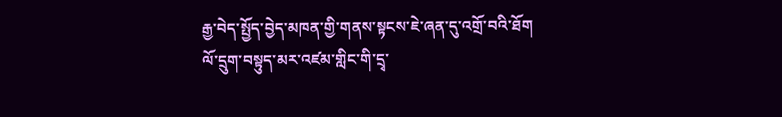རྒྱ་བེད་སྤྱོད་བྱེད་མཁན་གྱི་གནས་སྟངས་ཇེ་ཞན་དུ་འགྲོ་བའི་ཐོག ལོ་དྲུག་བསྟུད་མར་འཛམ་གླིང་གི་དྲྭ་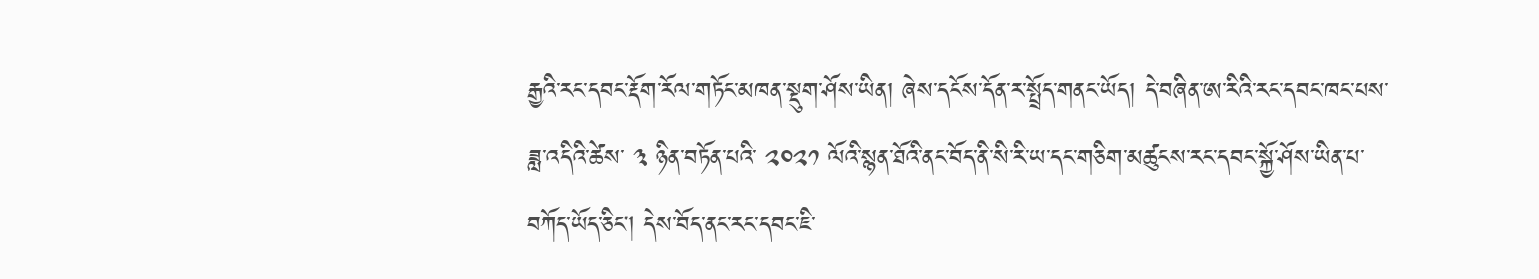རྒྱའི་རང་དབང་རྡོག་རོལ་གཏོང་མཁན་སྡུག་ཤོས་ཡིན། ཞེས་དངོས་དོན་ར་སྤྲོད་གནང་ཡོད། དེ་བཞིན་ཨ་རིའི་རང་དབང་ཁང་པས་ཟླ་འདིའི་ཚེས་ ༣ ཉིན་བཏོན་པའི་ ༢༠༢༡ ལོའི་སྙན་ཐོའི་ནང་བོད་ནི་སི་རི་ཡ་དང་གཅིག་མཚུངས་རང་དབང་སྐྱོ་ཤོས་ཡིན་པ་བཀོད་ཡོད་ཅིང། དེས་བོད་ནང་རང་དབང་ཇི་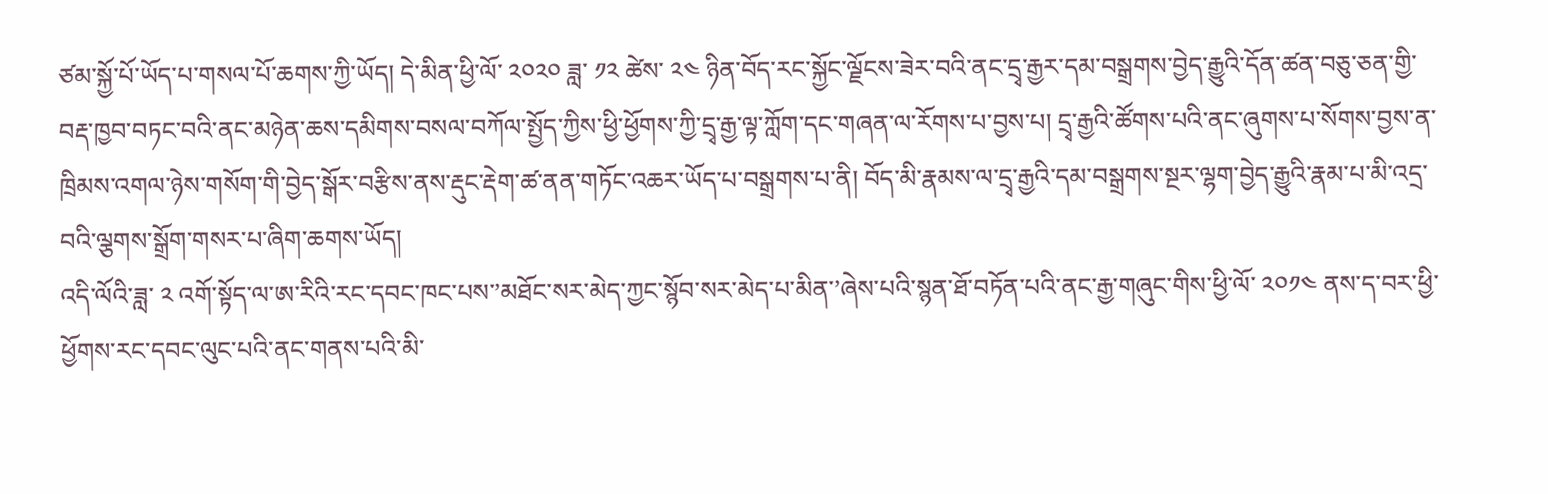ཙམ་སྐྱོ་པོ་ཡོད་པ་གསལ་པོ་ཆགས་ཀྱི་ཡོད། དེ་མིན་ཕྱི་ལོ་ ༢༠༢༠ ཟླ་ ༡༢ ཚེས་ ༢༤ ཉིན་བོད་རང་སྐྱོང་ལྗོངས་ཟེར་བའི་ནང་དྲྭ་རྒྱར་དམ་བསྒྲགས་བྱེད་རྒྱུའི་དོན་ཚན་བཅུ་ཅན་གྱི་བརྡ་ཁྱབ་བཏང་བའི་ནང་མཉེན་ཆས་དམིགས་བསལ་བཀོལ་སྤྱོད་ཀྱིས་ཕྱི་ཕྱོགས་ཀྱི་དྲྭ་རྒྱ་ལྟ་ཀློག་དང་གཞན་ལ་རོགས་པ་བྱས་པ། དྲྭ་རྒྱའི་ཚོགས་པའི་ནང་ཞུགས་པ་སོགས་བྱས་ན་ཁྲིམས་འགལ་ཉེས་གསོག་གི་བྱེད་སྒོར་བརྩིས་ནས་རྡུང་རྡེག་ཚ་ནན་གཏོང་འཆར་ཡོད་པ་བསྒྲགས་པ་ནི། བོད་མི་རྣམས་ལ་དྲྭ་རྒྱའི་དམ་བསྒྲགས་སྔར་ལྷག་བྱེད་རྒྱུའི་རྣམ་པ་མི་འདྲ་བའི་ལྕགས་སྒྲོག་གསར་པ་ཞིག་ཆགས་ཡོད།
འདི་ལོའི་ཟླ་ ༢ འགོ་སྟོད་ལ་ཨ་རིའི་རང་དབང་ཁང་པས་’མཐོང་སར་མེད་ཀྱང་སྙོབ་སར་མེད་པ་མིན་’ཞེས་པའི་སྙན་ཐོ་བཏོན་པའི་ནང་རྒྱ་གཞུང་གིས་ཕྱི་ལོ་ ༢༠༡༤ ནས་ད་བར་ཕྱི་ཕྱོགས་རང་དབང་ལུང་པའི་ནང་གནས་པའི་མི་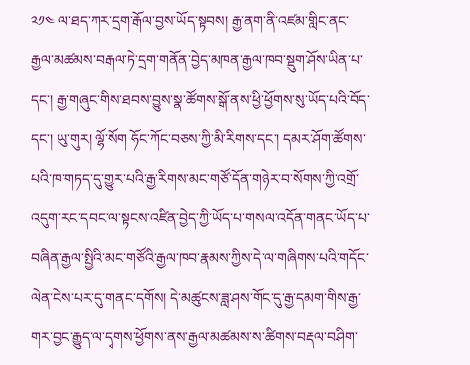༢༡༤ ལ་ཐད་ཀར་དྲག་རྒོལ་བྱས་ཡོད་སྟབས། རྒྱ་ནག་ནི་འཛམ་གླིང་ནང་རྒྱལ་མཚམས་བརྒལ་ཏེ་དྲག་གནོན་བྱེད་མཁན་རྒྱལ་ཁབ་སྡུག་ཤོས་ཡིན་པ་དང་། རྒྱ་གཞུང་གིས་ཐབས་བྱུས་སྣ་ཚོགས་སྒོ་ནས་ཕྱི་ཕྱོགས་སུ་ཡོད་པའི་བོད་དང་། ཡུ་གུར། ལྷོ་སོག ཧོང་ཀོང་བཅས་ཀྱི་མི་རིགས་དང་། དམར་ཤོག་ཚོགས་པའི་ཁ་གཏད་དུ་གྱུར་པའི་རྒྱ་རིགས་མང་གཙོ་དོན་གཉེར་བ་སོགས་ཀྱི་འགྲོ་འདུག་རང་དབང་ལ་སྟངས་འཛིན་བྱེད་ཀྱི་ཡོད་པ་གསལ་འདོན་གནང་ཡོད་པ་བཞིན་རྒྱལ་སྤྱིའི་མང་གཙོའི་རྒྱལ་ཁབ་རྣམས་ཀྱིས་དེ་ལ་གཞིགས་པའི་གདོང་ལེན་ངེས་པར་དུ་གནང་དགོས། དེ་མཚུངས་ཟླ་ཤས་གོང་དུ་རྒྱ་དམག་གིས་རྒྱ་གར་བྱང་རྒྱུད་ལ་དྭགས་ཕྱོགས་ནས་རྒྱལ་མཚམས་ས་ཚིགས་བརྡལ་བཤིག་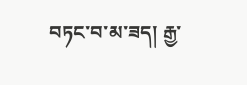བཏང་བ་མ་ཟད། རྒྱ་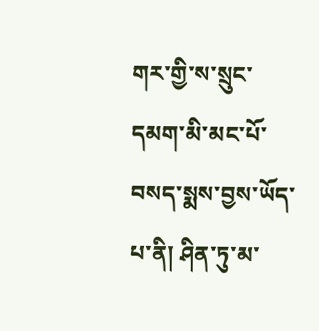གར་གྱི་ས་སྲུང་དམག་མི་མང་པོ་བསད་སྨས་བྱས་ཡོད་པ་ནི། ཤིན་ཏུ་མ་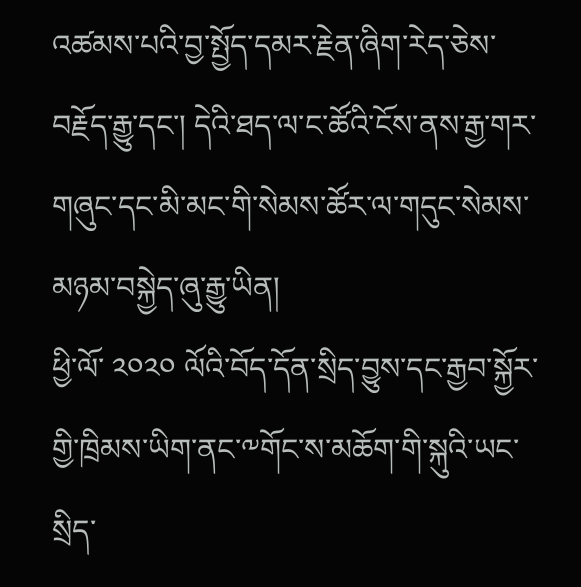འཚམས་པའི་བྱ་སྤྱོད་དམར་རྗེན་ཞིག་རེད་ཅེས་བརྗོད་རྒྱུ་དང་། དེའི་ཐད་ལ་ང་ཚོའི་ངོས་ནས་རྒྱ་གར་གཞུང་དང་མི་མང་གི་སེམས་ཚོར་ལ་གདུང་སེམས་མཉམ་བསྐྱེད་ཞུ་རྒྱུ་ཡིན།
ཕྱི་ལོ་ ༢༠༢༠ ལོའི་བོད་དོན་སྲིད་བྱུས་དང་རྒྱབ་སྐྱོར་གྱི་ཁྲིམས་ཡིག་ནང་༸གོང་ས་མཆོག་གི་སྐུའི་ཡང་སྲིད་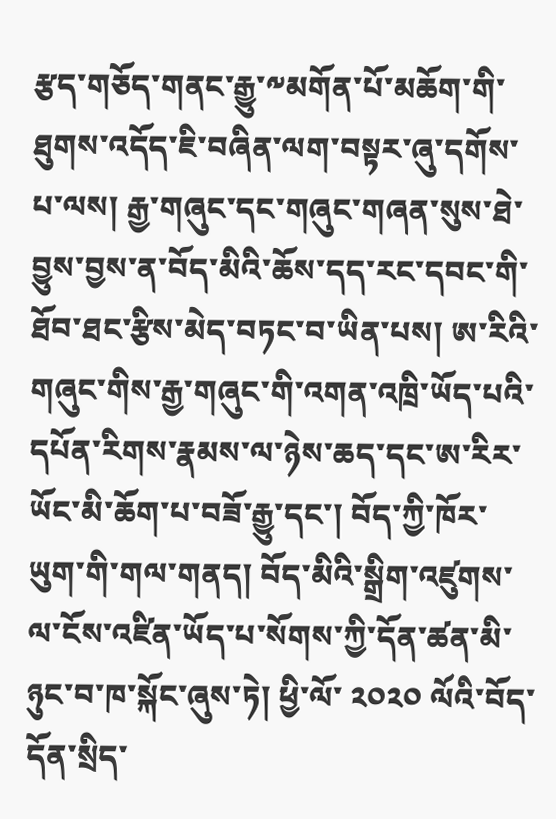རྩད་གཅོད་གནང་རྒྱུ་༸མགོན་པོ་མཆོག་གི་ཐུགས་འདོད་ཇི་བཞིན་ལག་བསྟར་ཞུ་དགོས་པ་ལས། རྒྱ་གཞུང་དང་གཞུང་གཞན་སུས་ཐེ་བྱུས་བྱས་ན་བོད་མིའི་ཆོས་དད་རང་དབང་གི་ཐོབ་ཐང་རྩིས་མེད་བཏང་བ་ཡིན་པས། ཨ་རིའི་གཞུང་གིས་རྒྱ་གཞུང་གི་འགན་འཁྲི་ཡོད་པའི་དཔོན་རིགས་རྣམས་ལ་ཉེས་ཆད་དང་ཨ་རིར་ཡོང་མི་ཆོག་པ་བཟོ་རྒྱུ་དང་། བོད་ཀྱི་ཁོར་ཡུག་གི་གལ་གནད། བོད་མིའི་སྒྲིག་འཛུགས་ལ་ངོས་འཛིན་ཡོད་པ་སོགས་ཀྱི་དོན་ཚན་མི་ཉུང་བ་ཁ་སྐོང་ཞུས་ཏེ། ཕྱི་ལོ་ ༢༠༢༠ ལོའི་བོད་དོན་སྲིད་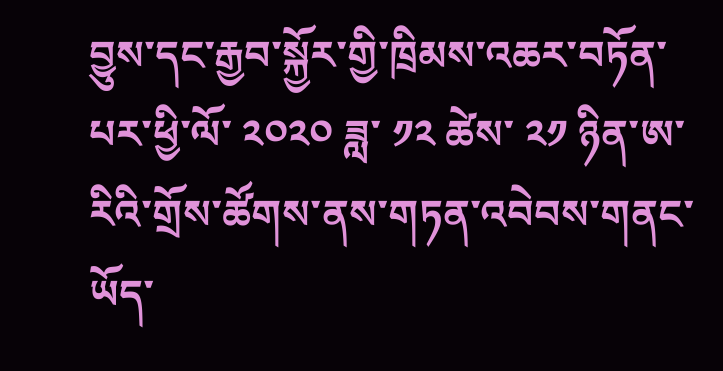བྱུས་དང་རྒྱབ་སྐྱོར་གྱི་ཁྲིམས་འཆར་བཏོན་པར་ཕྱི་ལོ་ ༢༠༢༠ ཟླ་ ༡༢ ཚེས་ ༢༡ ཉིན་ཨ་རིའི་གྲོས་ཚོགས་ནས་གཏན་འབེབས་གནང་ཡོད་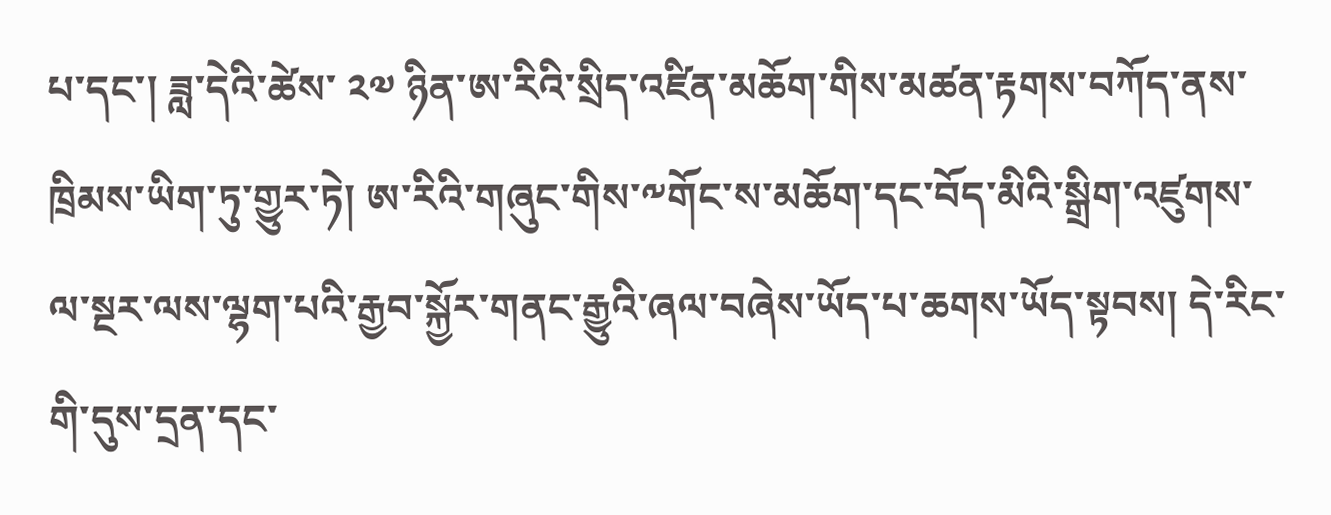པ་དང་། ཟླ་དེའི་ཚེས་ ༢༧ ཉིན་ཨ་རིའི་སྲིད་འཛིན་མཆོག་གིས་མཚན་རྟགས་བཀོད་ནས་ཁྲིམས་ཡིག་ཏུ་གྱུར་ཏེ། ཨ་རིའི་གཞུང་གིས་༸གོང་ས་མཆོག་དང་བོད་མིའི་སྒྲིག་འཛུགས་ལ་སྔར་ལས་ལྷག་པའི་རྒྱབ་སྐྱོར་གནང་རྒྱུའི་ཞལ་བཞེས་ཡོད་པ་ཆགས་ཡོད་སྟབས། དེ་རིང་གི་དུས་དྲན་དང་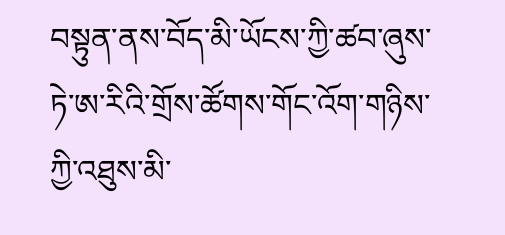བསྟུན་ནས་བོད་མི་ཡོངས་ཀྱི་ཚབ་ཞུས་ཏེ་ཨ་རིའི་གྲོས་ཚོགས་གོང་འོག་གཉིས་ཀྱི་འཐུས་མི་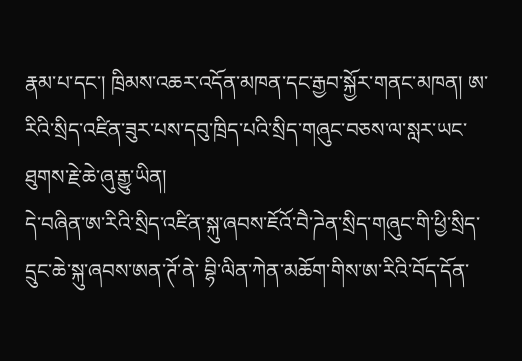རྣམ་པ་དང་། ཁྲིམས་འཆར་འདོན་མཁན་དང་རྒྱབ་སྐྱོར་གནང་མཁན། ཨ་རིའི་སྲིད་འཛིན་ཟུར་པས་དབུ་ཁྲིད་པའི་སྲིད་གཞུང་བཅས་ལ་སླར་ཡང་ཐུགས་རྗེ་ཆེ་ཞུ་རྒྱུ་ཡིན།
དེ་བཞིན་ཨ་རིའི་སྲིད་འཛིན་སྐུ་ཞབས་ཇོའོ་བཻ་ཌེན་སྲིད་གཞུང་གི་ཕྱི་སྲིད་དྲུང་ཆེ་སྐུ་ཞབས་ཨན་ཊོ་ནེ་ བྷི་ལིན་ཀེན་མཆོག་གིས་ཨ་རིའི་བོད་དོན་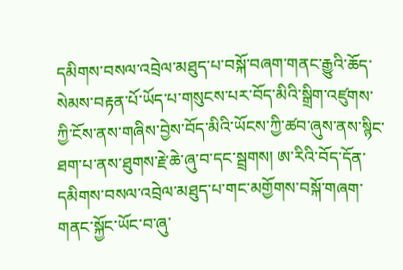དམིགས་བསལ་འབྲེལ་མཐུད་པ་བསྐོ་བཞག་གནང་རྒྱུའི་ཆོད་སེམས་བརྟན་པོ་ཡོད་པ་གསུངས་པར་བོད་མིའི་སྒྲིག་འཛུགས་ཀྱི་ངོས་ནས་གཞིས་བྱེས་བོད་མིའི་ཡོངས་ཀྱི་ཚབ་ཞུས་ནས་སྙིང་ཐག་པ་ནས་ཐུགས་རྗེ་ཆེ་ཞུ་བ་དང་སྦྲགས། ཨ་རིའི་བོད་དོན་དམིགས་བསལ་འབྲེལ་མཐུད་པ་གང་མགྱོགས་བསྐོ་གཞག་གནང་སྐྱོང་ཡོང་བ་ཞུ་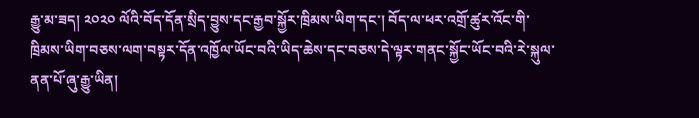རྒྱུ་མ་ཟད། ༢༠༢༠ ལོའི་བོད་དོན་སྲིད་བྱུས་དང་རྒྱབ་སྐྱོར་ཁྲིམས་ཡིག་དང་། བོད་ལ་ཕར་འགྲོ་ཚུར་འོང་གི་ཁྲིམས་ཡིག་བཅས་ལག་བསྟར་དོན་འཁྱོལ་ཡོང་བའི་ཡིད་ཆེས་དང་བཅས་དེ་ལྟར་གནང་སྐྱོང་ཡོང་བའི་རེ་སྐུལ་ནན་པོ་ཞུ་རྒྱུ་ཡིན།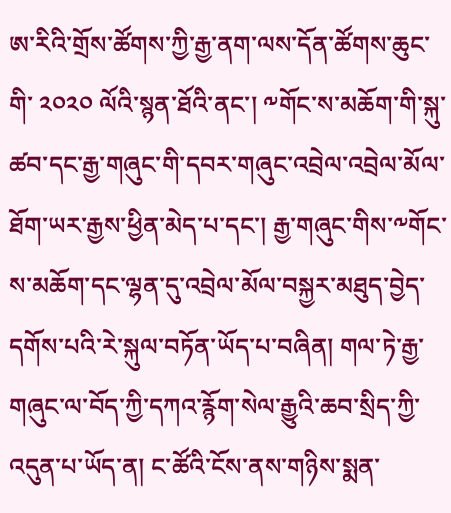ཨ་རིའི་གྲོས་ཚོགས་ཀྱི་རྒྱ་ནག་ལས་དོན་ཚོགས་ཆུང་གི་ ༢༠༢༠ ལོའི་སྙན་ཐོའི་ནང་། ༸གོང་ས་མཆོག་གི་སྐུ་ཚབ་དང་རྒྱ་གཞུང་གི་དབར་གཞུང་འབྲེལ་འབྲེལ་མོལ་ཐོག་ཡར་རྒྱས་ཕྱིན་མེད་པ་དང་། རྒྱ་གཞུང་གིས་༸གོང་ས་མཆོག་དང་ལྷན་དུ་འབྲེལ་མོལ་བསྐྱར་མཐུད་བྱེད་དགོས་པའི་རེ་སྐུལ་བཏོན་ཡོད་པ་བཞིན། གལ་ཏེ་རྒྱ་གཞུང་ལ་བོད་ཀྱི་དཀའ་རྙོག་སེལ་རྒྱུའི་ཆབ་སྲིད་ཀྱི་འདུན་པ་ཡོད་ན། ང་ཚོའི་ངོས་ནས་གཉིས་སྨན་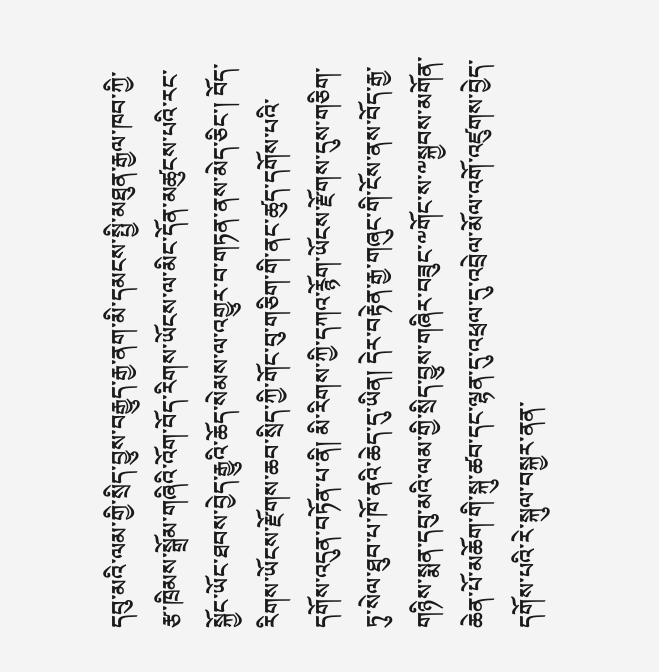དབུ་མའི་ལམ་གྱི་སྲིད་བྱུས་བརྒྱུད་རྒྱ་ནག་མི་དམངས་སྤྱི་མཐུན་རྒྱལ་ཁབ་ཀྱི་རྩ་ཁྲིམས་སྒྲོམ་གཞིའི་འོག་བོད་རིགས་ཡོངས་ལ་མིང་དོན་མཚུངས་པའི་རང་སྐྱོང་ཡོང་ཐབས་བྱེད་རྒྱུའི་ཆོད་སེམས་ལ་འགྱུར་བ་གཏན་ནས་མེད་ཅིང་། བོད་རིགས་ཡོངས་རྫོགས་ཆབ་སྲིད་ཀྱི་གོང་བུ་གཅིག་གི་ནང་ཚུད་དགོས་པའི་དགོས་འདུན་བཏོན་པ་ནི། མི་རིགས་ཀྱི་དཀའ་རྙོག་ཡོངས་རྫོགས་དུས་གཅིག་ཏུ་སེལ་ཐུབ་པ་ཁོ་ནའི་ཆེད་དུ་ཡིན། དེར་བརྟེན་རྒྱ་གཞུང་གི་ངོས་ནས་བོད་རྒྱ་གཉིས་སྨན་དབུ་མའི་ལམ་གྱི་སྲིད་བྱུས་གཞིར་བཟུང་༸གོང་ས་༸སྐྱབས་མགོན་ཆེན་པོ་མཆོག་གི་སྐུ་ཚབ་དང་ལྷན་དུ་འཕྲལ་དུ་འབྲེལ་མོལ་འགོ་འཛུགས་བྱེད་དགོས་པའི་རེ་སྐུལ་བསྐྱར་ནན་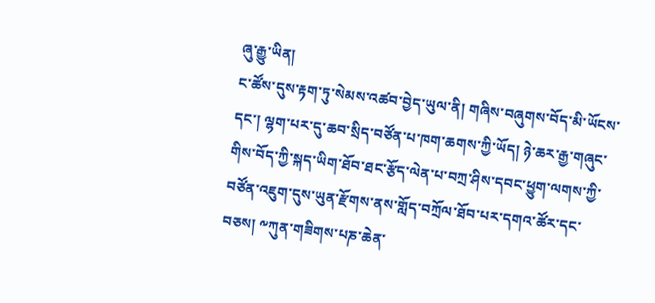ཞུ་རྒྱུ་ཡིན།
ང་ཚོས་དུས་རྟག་ཏུ་སེམས་འཚབ་བྱེད་ཡུལ་ནི། གཞིས་བཞུགས་བོད་མི་ཡོངས་དང་། ལྷག་པར་དུ་ཆབ་སྲིད་བཙོན་པ་ཁག་ཆགས་ཀྱི་ཡོད། ཉེ་ཆར་རྒྱ་གཞུང་གིས་བོད་ཀྱི་སྐད་ཡིག་ཐོབ་ཐང་རྩོད་ལེན་པ་བཀྲ་ཤིས་དབང་ཕྱུག་ལགས་ཀྱི་བཙོན་འཇུག་དུས་ཡུན་རྫོགས་ནས་གློད་བཀྲོལ་ཐོབ་པར་དགའ་ཚོར་དང་བཅས། ༸ཀུན་གཟིགས་པཎ་ཆེན་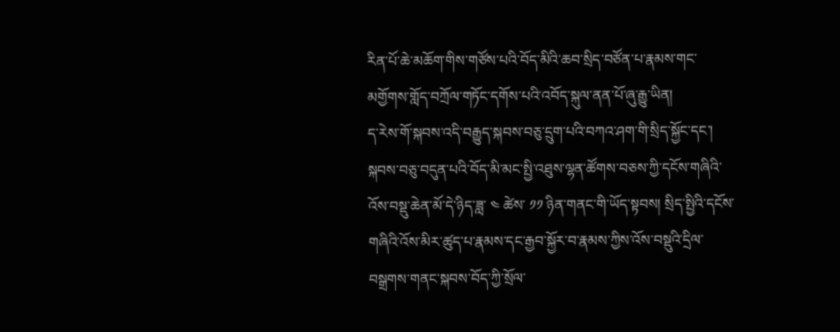རིན་པོ་ཆེ་མཆོག་གིས་གཙོས་པའི་བོད་མིའི་ཆབ་སྲིད་བཙོན་པ་རྣམས་གང་མགྱོགས་གློད་བཀྲོལ་གཏོང་དགོས་པའི་འབོད་སྐུལ་ནན་པོ་ཞུ་རྒྱུ་ཡིན།
ད་རེས་གོ་སྐབས་འདི་བརྒྱུད་སྐབས་བཅུ་དྲུག་པའི་བཀའ་ཤག་གི་སྲིད་སྐྱོང་དང་། སྐབས་བཅུ་བདུན་པའི་བོད་མི་མང་སྤྱི་འཐུས་ལྷན་ཚོགས་བཅས་ཀྱི་དངོས་གཞིའི་འོས་བསྡུ་ཆེན་མོ་དེ་ཉིད་ཟླ་ ༤ ཚེས་ ༡༡ ཉིན་གནང་གི་ཡོད་སྟབས། སྲིད་སྤྱིའི་དངོས་གཞིའི་འོས་མིར་ཚུད་པ་རྣམས་དང་རྒྱབ་སྐྱོར་བ་རྣམས་ཀྱིས་འོས་བསྡུའི་དྲིལ་བསྒྲགས་གནང་སྐབས་བོད་ཀྱི་སྲོལ་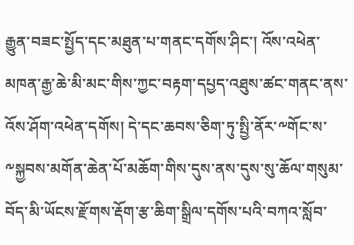རྒྱུན་བཟང་སྤྱོད་དང་མཐུན་པ་གནང་དགོས་ཤིང་། འོས་འཕེན་མཁན་རྒྱ་ཆེ་མི་མང་གིས་ཀྱང་བརྟག་དཔྱད་འཐུས་ཚང་གནང་ནས་འོས་ཤོག་འཕེན་དགོས། དེ་དང་ཆབས་ཅིག་ཏུ་སྤྱི་ནོར་༸གོང་ས་༸སྐྱབས་མགོན་ཆེན་པོ་མཆོག་གིས་དུས་ནས་དུས་སུ་ཆོལ་གསུམ་བོད་མི་ཡོངས་རྫོགས་རྡོག་རྩ་ཆིག་སྒྲིལ་དགོས་པའི་བཀའ་སློབ་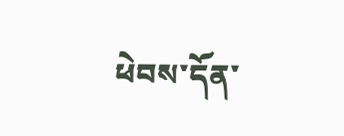ཕེབས་དོན་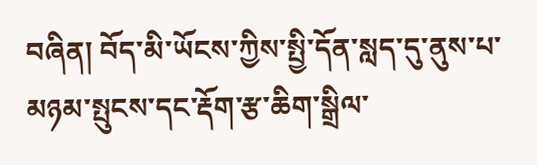བཞིན། བོད་མི་ཡོངས་ཀྱིས་སྤྱི་དོན་སླད་དུ་ནུས་པ་མཉམ་སྤུངས་དང་རྡོག་རྩ་ཆིག་སྒྲིལ་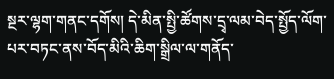སྔར་ལྷག་གནང་དགོས། དེ་མིན་སྤྱི་ཚོགས་དྲྭ་ལམ་བེད་སྤྱོད་ལོག་པར་བཏང་ནས་བོད་མིའི་ཆིག་སྒྲིལ་ལ་གནོད་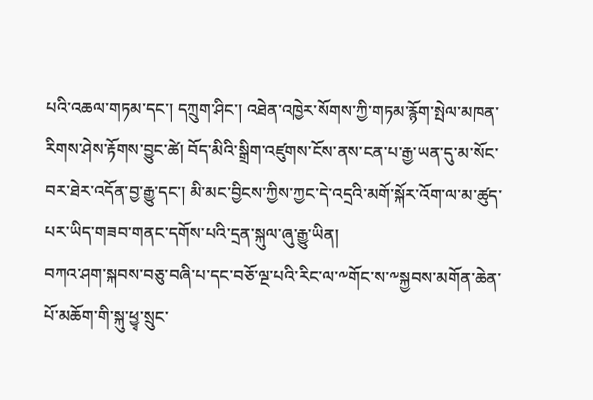པའི་འཆལ་གཏམ་དང་། དཀྲུག་ཤིང་། འཐེན་འཁྱེར་སོགས་ཀྱི་གཏམ་རྙོག་སྤེལ་མཁན་རིགས་ཤེས་རྟོགས་བྱུང་ཚེ། བོད་མིའི་སྒྲིག་འཛུགས་ངོས་ནས་ངན་པ་རྒྱ་ཡན་དུ་མ་སོང་བར་ཐེར་འདོན་བྱ་རྒྱུ་དང་། མི་མང་བྱིངས་ཀྱིས་ཀྱང་དེ་འདྲའི་མགོ་སྐོར་འོག་ལ་མ་ཚུད་པར་ཡིད་གཟབ་གནང་དགོས་པའི་དྲན་སྐུལ་ཞུ་རྒྱུ་ཡིན།
བཀའ་ཤག་སྐབས་བཅུ་བཞི་པ་དང་བཅོ་ལྔ་པའི་རིང་ལ་༸གོང་ས་༸སྐྱབས་མགོན་ཆེན་པོ་མཆོག་གི་སྐུ་ཕྱྭ་སྲུང་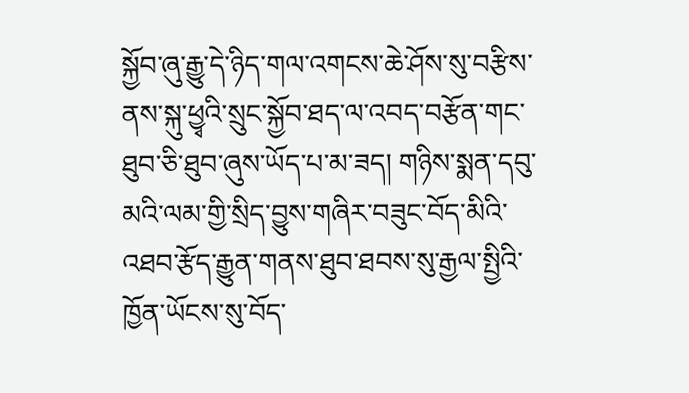སྐྱོབ་ཞུ་རྒྱུ་དེ་ཉིད་གལ་འགངས་ཆེ་ཤོས་སུ་བརྩིས་ནས་སྐུ་ཕྱྭའི་སྲུང་སྐྱོབ་ཐད་ལ་འབད་བརྩོན་གང་ཐུབ་ཅི་ཐུབ་ཞུས་ཡོད་པ་མ་ཟད། གཉིས་སྨན་དབུ་མའི་ལམ་གྱི་སྲིད་བྱུས་གཞིར་བཟུང་བོད་མིའི་འཐབ་རྩོད་རྒྱུན་གནས་ཐུབ་ཐབས་སུ་རྒྱལ་སྤྱིའི་ཁྱོན་ཡོངས་སུ་བོད་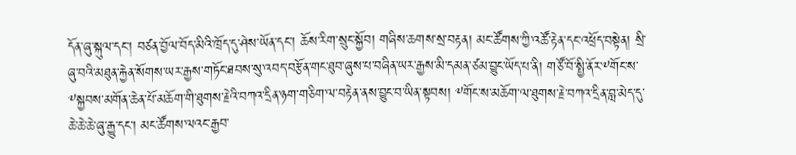དོན་ཞུ་སྐུལ་དང་། བཙན་བྱོལ་བོད་མིའི་ཁྲོད་དུ་ཤེས་ཡོན་དང་། ཆོས་རིག་སྲུང་སྐྱོབ། གཞིས་ཆགས་སྲ་བརྟན། མང་ཚོགས་ཀྱི་འཚོ་རྟེན་དང་འཕྲོད་བསྟེན། སྲི་ཞུ་བའི་མཐུན་རྐྱེན་སོགས་ཡར་རྒྱས་གཏོང་ཐབས་སུ་འབད་བརྩོན་གང་ཐུབ་ཞུས་པ་བཞིན་ཡར་རྒྱས་མི་དམན་ཙམ་བྱུང་ཡོད་པ་ནི། གཙོ་བོ་སྤྱི་ནོར་༸གོང་ས་༸སྐྱབས་མགོན་ཆེན་པོ་མཆོག་གི་ཐུགས་རྗེའི་བཀའ་དྲིན་ཉག་གཅིག་ལ་བརྟེན་ནས་བྱུང་བ་ཡིན་སྟབས། ༸གོང་ས་མཆོག་ལ་ཐུགས་རྗེ་བཀའ་དྲིན་བླ་མེད་དུ་ཆེ་ཆེ་ཆེ་ཞུ་རྒྱུ་དང་། མང་ཚོགས་ལའང་རྒྱབ་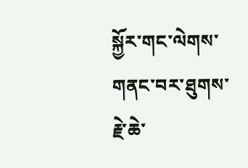སྐྱོར་གང་ལེགས་གནང་བར་ཐུགས་རྗེ་ཆེ་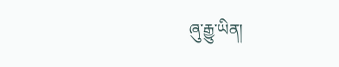ཞུ་རྒྱུ་ཡིན།